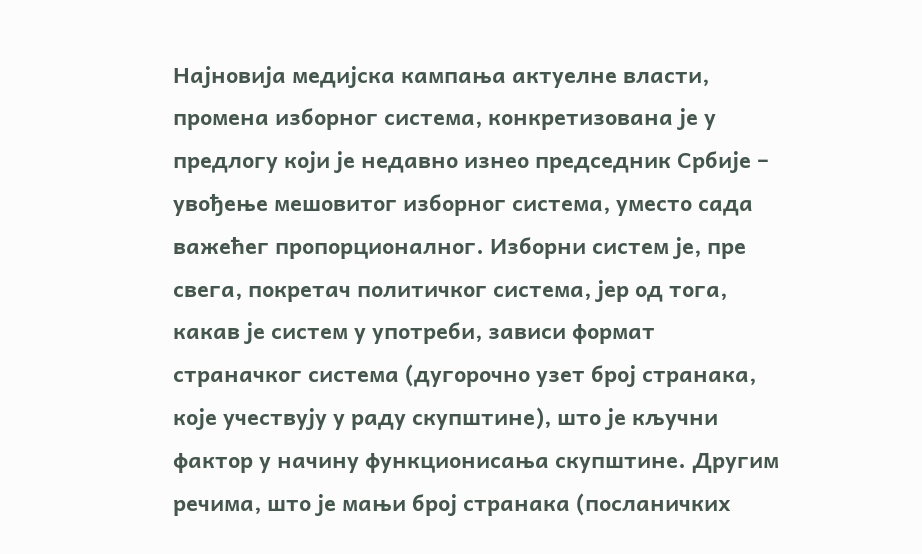Најновија медијска кампања актуелне власти, промена изборног система, конкретизована је у предлогу који је недавно изнео председник Србије – увођење мешовитог изборног система, уместо сада важећег пропорционалног. Изборни систем је, пре свега, покретач политичког система, јер од тога, какав је систем у употреби, зависи формат страначког система (дугорочно узет број странака, које учествују у раду скупштине), што је кључни фактор у начину функционисања скупштине. Другим речима, што је мањи број странака (посланичких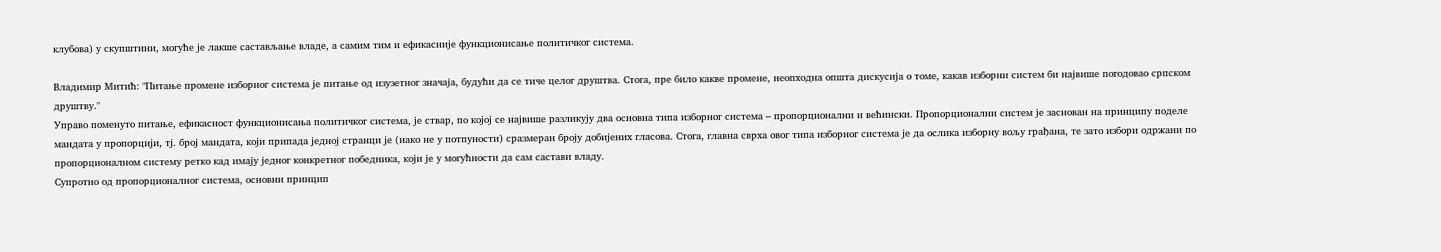клубова) у скупштини, могуће је лакше састављање владе, а самим тим и ефикасније функционисање политичког система.

Владимир Митић: "Питање промене изборног система је питање од изузетног значаја, будући да се тиче целог друштва. Стога, пре било какве промене, неопходна општа дискусија о томе, какав изборни систем би највише погодовао српском друштву."
Управо поменуто питање, ефикасност функционисања политичког система, је ствар, по којој се највише разликују два основна типа изборног система – пропорционални и већински. Пропорционални систем је заснован на принципу поделе мандата у пропорцији, тј. број мандата, који припада једној странци је (иако не у потпуности) сразмеран броју добијених гласова. Стога, главна сврха овог типа изборног система је да ослика изборну вољу грађана, те зато избори одржани по пропорционалном систему ретко кад имају једног конкретног победника, који је у могућности да сам састави владу.
Супротно од пропорционалног система, основни принцип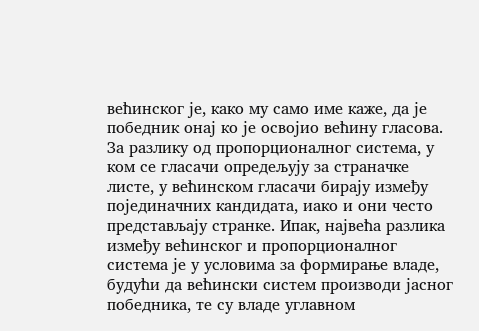већинског је, како му само име каже, да је победник онај ко је освојио већину гласова. За разлику од пропорционалног система, у ком се гласачи опредељују за страначке листе, у већинском гласачи бирају између појединачних кандидата, иако и они често представљају странке. Ипак, највећа разлика између већинског и пропорционалног система је у условима за формирање владе, будући да већински систем производи јасног победника, те су владе углавном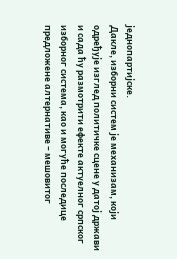једнопартијске.
Дакле, изборни систем је механизам, који одређује изглед политичке сцене у датој држави и сада ћу размотрити ефекте актуелног српског изборног система, као и могуће последице предложене алтернативе – мешовитог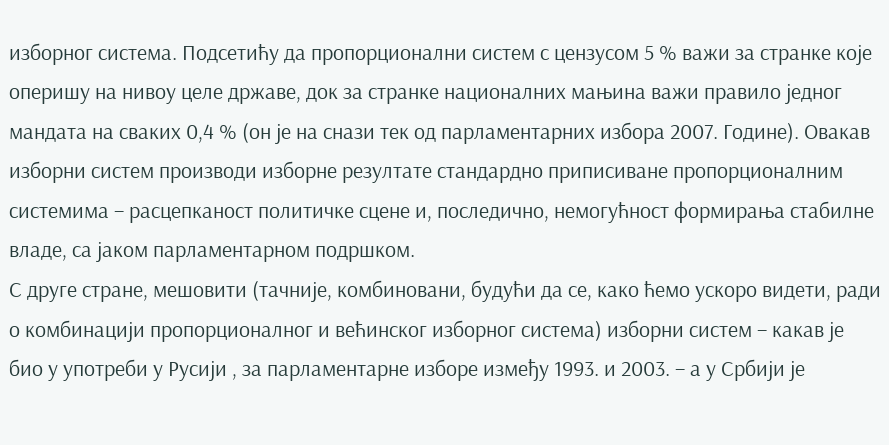изборног система. Подсетићу да пропорционални систем с цензусом 5 % важи за странке које оперишу на нивоу целе државе, док за странке националних мањина важи правило једног мандата на сваких 0,4 % (он је на снази тек од парламентарних избора 2007. Године). Овакав изборни систем производи изборне резултате стандардно приписиване пропорционалним системима – расцепканост политичке сцене и, последично, немогућност формирања стабилне владе, са јаком парламентарном подршком.
С друге стране, мешовити (тачније, комбиновани, будући да се, како ћемо ускоро видети, ради о комбинацији пропорционалног и већинског изборног система) изборни систем – какав је био у употреби у Русији , за парламентарне изборе између 1993. и 2003. – а у Србији је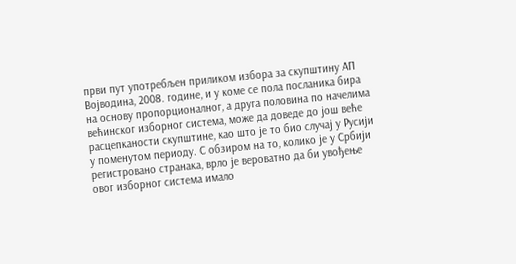први пут употребљен приликом избора за скупштину АП Војводина, 2008. године, и у коме се пола посланика бира на основу пропорционалног, а друга половина по начелима већинског изборног система, може да доведе до још веће расцепканости скупштине, као што је то био случај у Русији у поменутом периоду. С обзиром на то, колико је у Србији регистровано странака, врло је вероватно да би увођење овог изборног система имало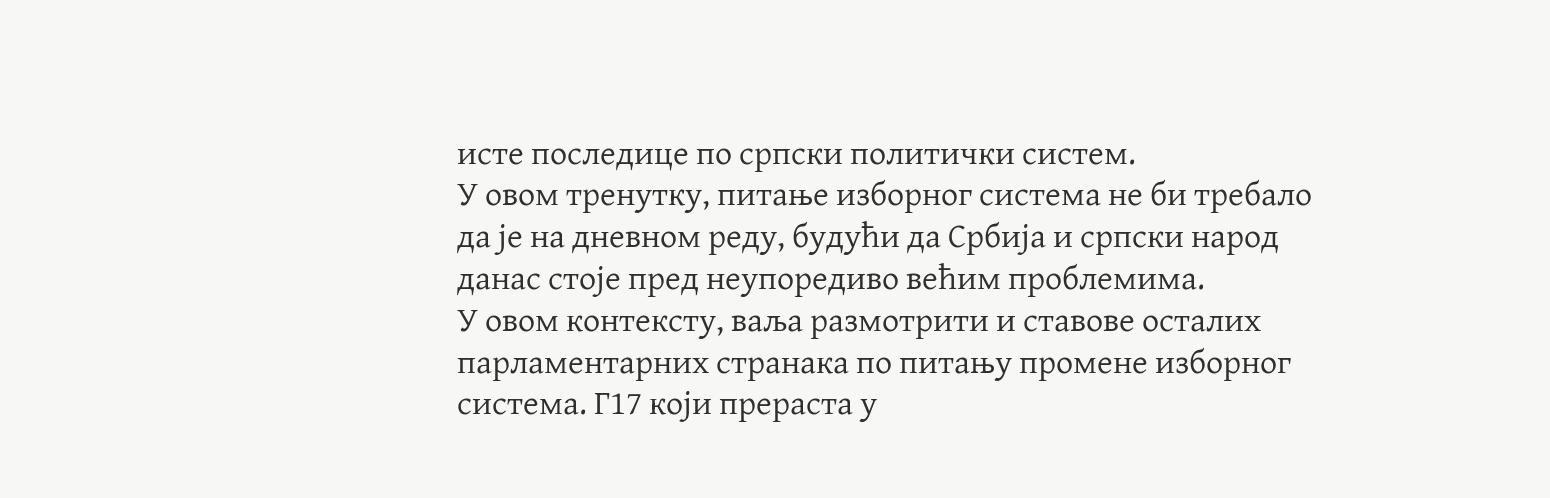исте последице по српски политички систем.
У овом тренутку, питање изборног система не би требало да је на дневном реду, будући да Србија и српски народ данас стоје пред неупоредиво већим проблемима.
У овом контексту, ваља размотрити и ставове осталих парламентарних странака по питању промене изборног система. Г17 који прераста у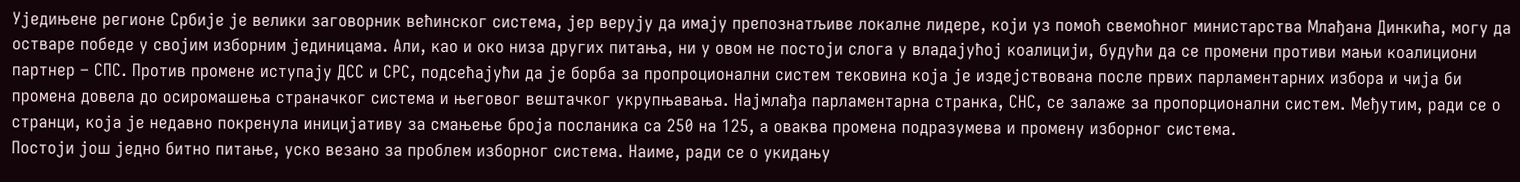Уједињене регионе Србије је велики заговорник већинског система, јер верују да имају препознатљиве локалне лидере, који уз помоћ свемоћног министарства Млађана Динкића, могу да остваре победе у својим изборним јединицама. Али, као и око низа других питања, ни у овом не постоји слога у владајућој коалицији, будући да се промени противи мањи коалициони партнер – СПС. Против промене иступају ДСС и СРС, подсећајући да је борба за пропроционални систем тековина која је издејствована после првих парламентарних избора и чија би промена довела до осиромашења страначког система и његовог вештачког укрупњавања. Најмлађа парламентарна странка, СНС, се залаже за пропорционални систем. Међутим, ради се о странци, која је недавно покренула иницијативу за смањење броја посланика са 250 на 125, а оваква промена подразумева и промену изборног система.
Постоји још једно битно питање, уско везано за проблем изборног система. Наиме, ради се о укидању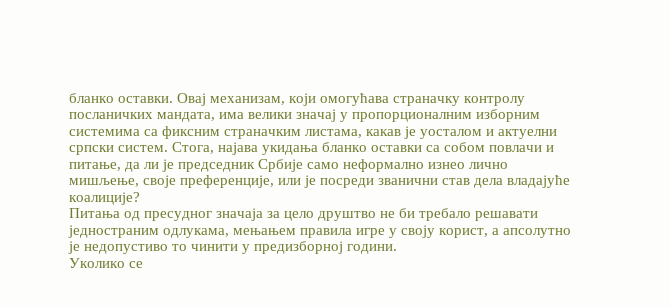бланко оставки. Овај механизам, који омогућава страначку контролу посланичких мандата, има велики значај у пропорционалним изборним системима са фиксним страначким листама, какав је уосталом и актуелни српски систем. Стога, најава укидања бланко оставки са собом повлачи и питање, да ли је председник Србије само неформално изнео лично мишљење, своје преференције, или је посреди званични став дела владајуће коалиције?
Питања од пресудног значаја за цело друштво не би требало решавати једностраним одлукама, мењањем правила игре у своју корист, а апсолутно је недопустиво то чинити у предизборној години.
Уколико се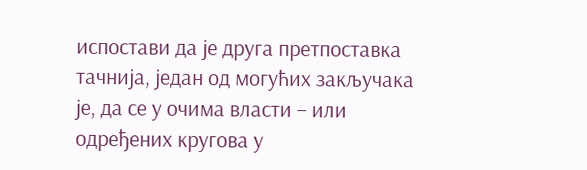испостави да је друга претпоставка тачнија, један од могућих закључака је, да се у очима власти – или одређених кругова у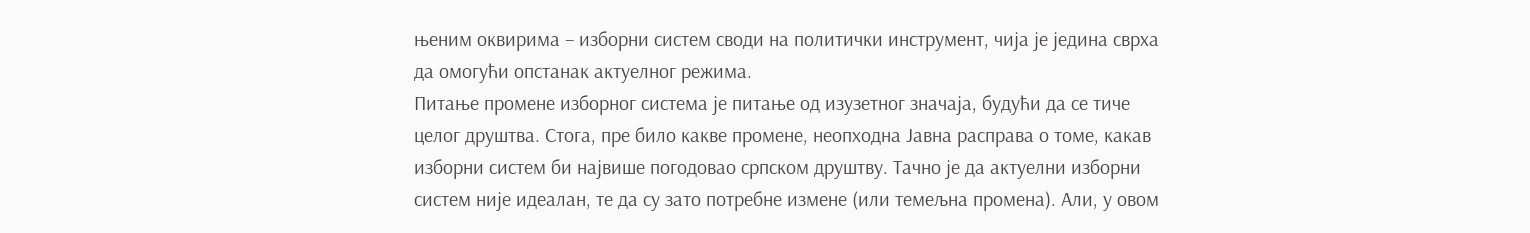њеним оквирима – изборни систем своди на политички инструмент, чија је једина сврха да омогући опстанак актуелног режима.
Питање промене изборног система је питање од изузетног значаја, будући да се тиче целог друштва. Стога, пре било какве промене, неопходна Јавна расправа о томе, какав изборни систем би највише погодовао српском друштву. Тачно је да актуелни изборни систем није идеалан, те да су зато потребне измене (или темељна промена). Али, у овом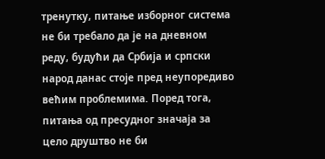тренутку, питање изборног система не би требало да је на дневном реду, будући да Србија и српски народ данас стоје пред неупоредиво већим проблемима. Поред тога, питања од пресудног значаја за цело друштво не би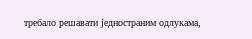требало решавати једностраним одлукама,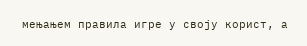мењањем правила игре у своју корист, а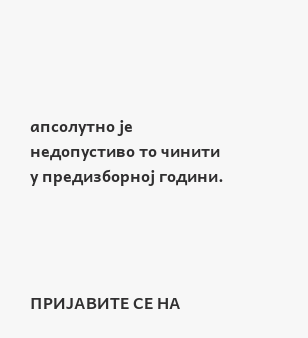апсолутно је недопустиво то чинити у предизборној години.




ПРИЈАВИТЕ СЕ НА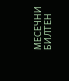МЕСЕЧНИ БИЛТЕН